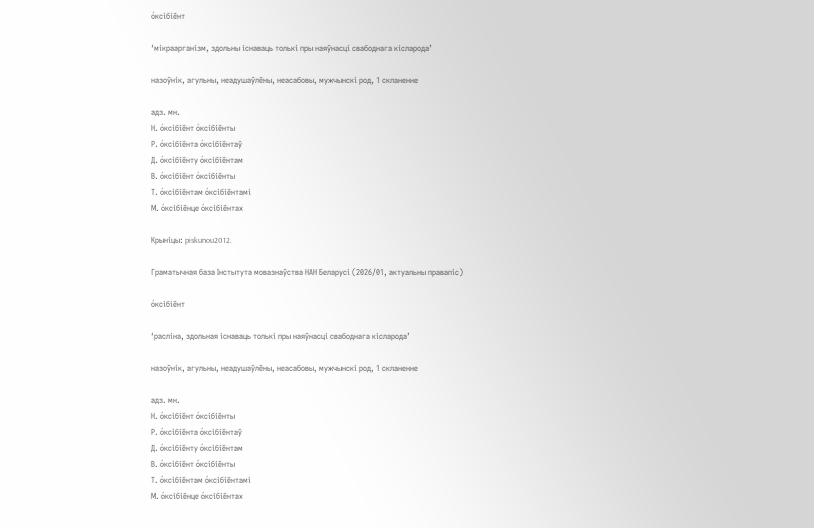о́ксібіёнт

‘мікраарганізм, здольны існаваць толькі пры наяўнасці свабоднага кісларода’

назоўнік, агульны, неадушаўлёны, неасабовы, мужчынскі род, 1 скланенне

адз. мн.
Н. о́ксібіёнт о́ксібіёнты
Р. о́ксібіёнта о́ксібіёнтаў
Д. о́ксібіёнту о́ксібіёнтам
В. о́ксібіёнт о́ксібіёнты
Т. о́ксібіёнтам о́ксібіёнтамі
М. о́ксібіёнце о́ксібіёнтах

Крыніцы: piskunou2012.

Граматычная база Інстытута мовазнаўства НАН Беларусі (2026/01, актуальны правапіс)

о́ксібіёнт

‘расліна, здольная існаваць толькі пры наяўнасці свабоднага кісларода’

назоўнік, агульны, неадушаўлёны, неасабовы, мужчынскі род, 1 скланенне

адз. мн.
Н. о́ксібіёнт о́ксібіёнты
Р. о́ксібіёнта о́ксібіёнтаў
Д. о́ксібіёнту о́ксібіёнтам
В. о́ксібіёнт о́ксібіёнты
Т. о́ксібіёнтам о́ксібіёнтамі
М. о́ксібіёнце о́ксібіёнтах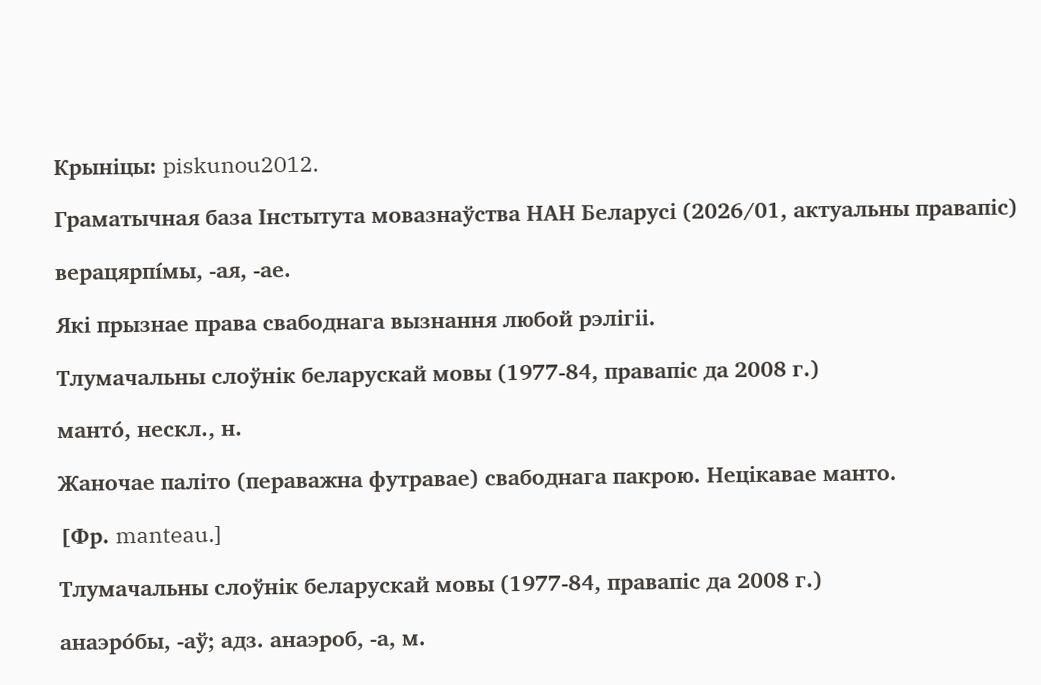Крыніцы: piskunou2012.

Граматычная база Інстытута мовазнаўства НАН Беларусі (2026/01, актуальны правапіс)

верацярпі́мы, ‑ая, ‑ае.

Які прызнае права свабоднага вызнання любой рэлігіі.

Тлумачальны слоўнік беларускай мовы (1977-84, правапіс да 2008 г.)

манто́, нескл., н.

Жаночае паліто (пераважна футравае) свабоднага пакрою. Нецікавае манто.

[Фр. manteau.]

Тлумачальны слоўнік беларускай мовы (1977-84, правапіс да 2008 г.)

анаэро́бы, ‑аў; адз. анаэроб, ‑а, м.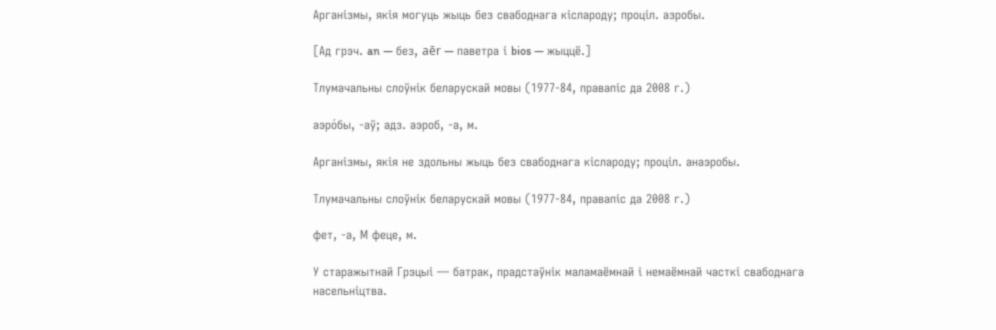Арганізмы, якія могуць жыць без свабоднага кіслароду; проціл. азробы.

[Ад грэч. an — без, aēr — паветра і bios — жыццё.]

Тлумачальны слоўнік беларускай мовы (1977-84, правапіс да 2008 г.)

аэро́бы, ‑аў; адз. аэроб, ‑а, м.

Арганізмы, якія не здольны жыць без свабоднага кіслароду; проціл. анаэробы.

Тлумачальны слоўнік беларускай мовы (1977-84, правапіс да 2008 г.)

фет, ‑а, М феце, м.

У старажытнай Грэцыі — батрак, прадстаўнік маламаёмнай і немаёмнай часткі свабоднага насельніцтва.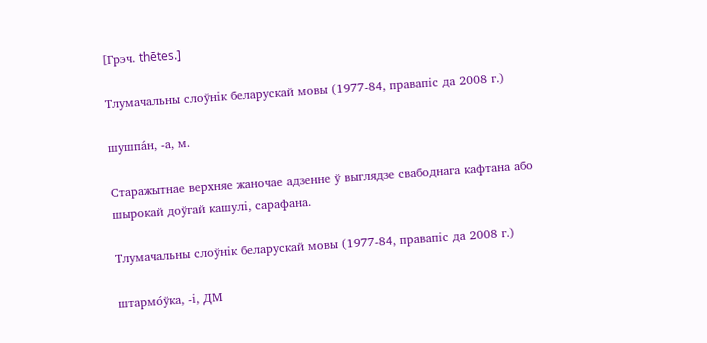[Грэч. thētes.]

Тлумачальны слоўнік беларускай мовы (1977-84, правапіс да 2008 г.)

шушпа́н, ‑а, м.

Старажытнае верхняе жаночае адзенне ў выглядзе свабоднага кафтана або шырокай доўгай кашулі, сарафана.

Тлумачальны слоўнік беларускай мовы (1977-84, правапіс да 2008 г.)

штармо́ўка, ‑і, ДМ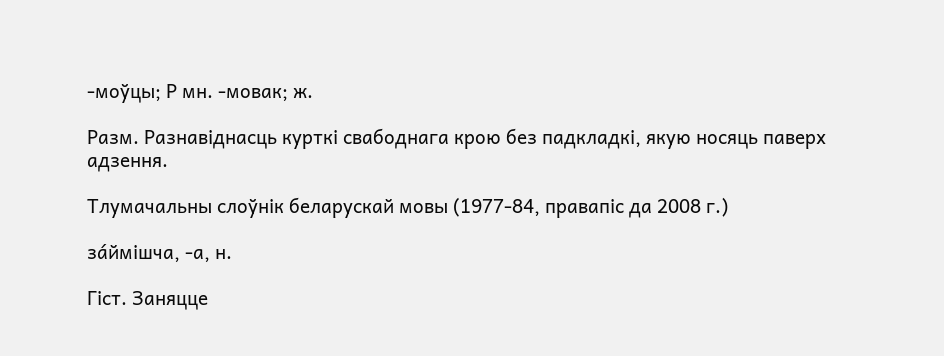‑моўцы; Р мн. ‑мовак; ж.

Разм. Разнавіднасць курткі свабоднага крою без падкладкі, якую носяць паверх адзення.

Тлумачальны слоўнік беларускай мовы (1977-84, правапіс да 2008 г.)

за́ймішча, ‑а, н.

Гіст. Заняцце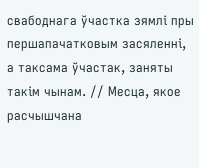свабоднага ўчастка зямлі пры першапачатковым засяленні, а таксама ўчастак, заняты такім чынам. // Месца, якое расчышчана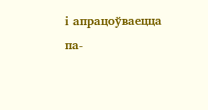і апрацоўваецца па-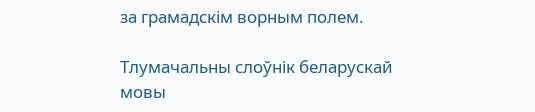за грамадскім ворным полем.

Тлумачальны слоўнік беларускай мовы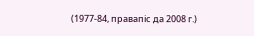(1977-84, правапіс да 2008 г.)